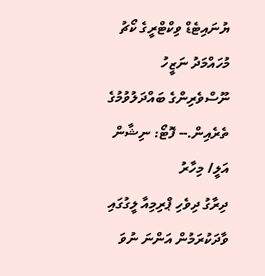ޔުނައިޓެޑް ވިކްޓްރީގެ ކޯޗު މުހައްމަދު ނަޒީހު ނޫސްވެރިންގެ ބައްދަލުވުމުގެ ތެރެއިން.-- ފޮޓޯ: ނިޝާން އަލީ/ މިހާރު
ދިރާގު ދިވެހި ޕްރިމިއާ ލީގުގައި ވާދަކުރަމުން އަންނަ ނުވަ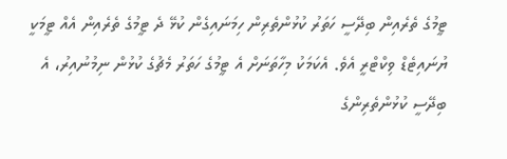ޓީމުގެ ތެރެއިން ބިދޭސީ ހަތަރު ކުޅުންތެރިން ހިމަނައިގެން ކުޅޭ ދެ ޓީމުގެ ތެރެއިން އެއް ޓީމަކީ ޔުނައިޓެޑް ވިކްޓްރީ އެވެ. އެކަމަކު މިހާތަނަށް އެ ޓީމުގެ ހަތަރު މެޗުގެ ކުޅުން ނިމުނުއިރު، އެ ބިދޭސީ ކުޅުންތެރިންގެ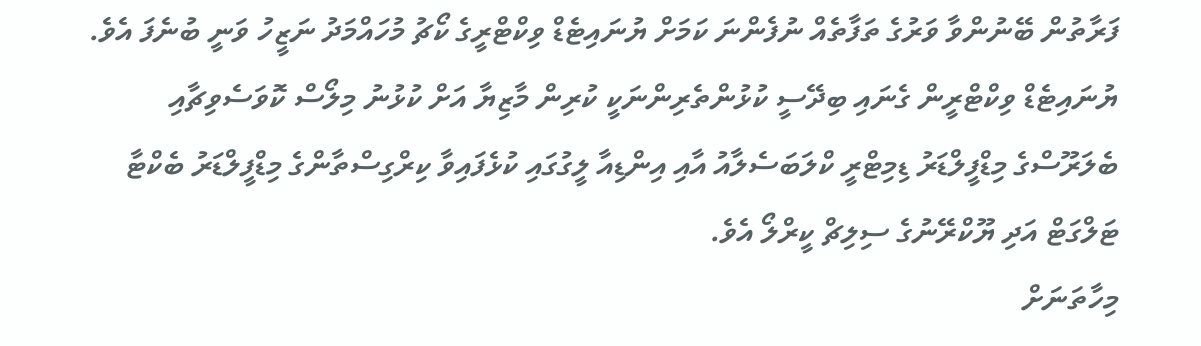ފަރާތުން ބޭނުންވާ ވަރުގެ ތަފާތެއް ނުފެންނަ ކަމަށް ޔުނައިޓެޑް ވިކްޓްރީގެ ކޯޗު މުހައްމަދު ނަޒީހު ވަނީ ބުނެފަ އެވެ.
ޔުނައިޓެޑް ވިކްޓްރީން ގެނައި ބިދޭސީ ކުޅުންތެރިންނަކީ ކުރިން މާޒިޔާ އަށް ކުޅުނު މިލޯސް ކޮވަސެވިޗާއި ބެލަރޫސްގެ މިޑްފީލްޑަރު ޑިމިޓްރީ ކްލަބަސެލާއު އާއި އިންޑިއާ ލީގުގައި ކުޅެފައިވާ ކިރްގިސްތާންގެ މިޑްފީލްޑަރު ބެކްޓާ ޓަލްގަޓް އަދި ޔޫކްރޭނުގެ ސިލިޗް ކީރްލޯ އެވެ.
މިހާތަނަށް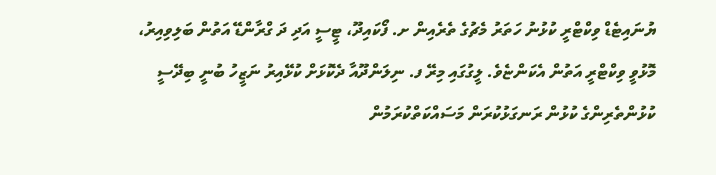ޔުނައިޓެޑް ވިކްޓްރީ ކުޅުނު ހަތަރު މެޗުގެ ތެރެއިން ށ. ފޯކައިދޫ، ޓީސީ އަދި ދަ ގްރާންޑޭ އަތުން ބަލިވިއިރު، މޮޅުވީ ވިކްޓްރީ އަތުން އެކަންޏެވެ. ލީގުގައި މިރޭ ފ. ނިލަންދޫއާ ދެކޮޅަށް ކުޅޭއިރު ނަޒީހު ބުނީ ބިދޭސީ ކުޅުންތެރިންގެ ކުޅުން ރަނގަޅުކުރަން މަސައްކަތްކުރަމުން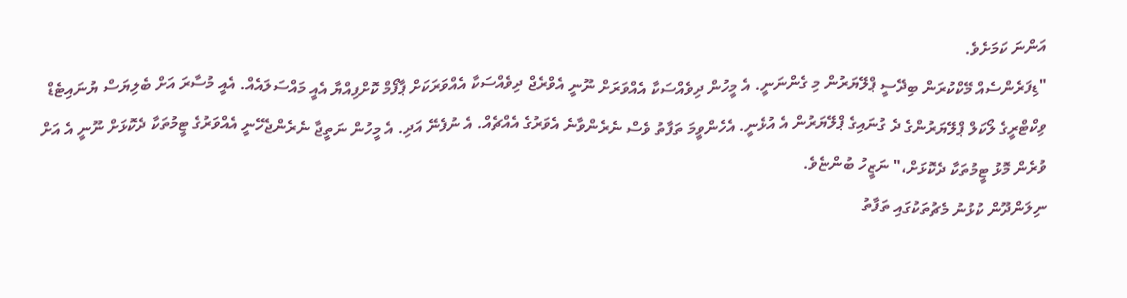އަންނަ ކަމަށެވެ.
"ޑިފަރެންސެއް މޭކްކުރަން ބިދޭސީ ޕްލޭޔަރުން މި ގެންނަނީ. އެ މީހުން ދިވެއްސަކާ އެއްވަރަށް ނޫނީ އެވްރެޖް ދިވެއްސަކާ އެއްވަރަކަށް ޕާފޯމް ކޮށްފިއްޔާ އެއީ މައްސަލައެއް. އެއީ މުސާރަ އަށް ބެލިޔަސް ޔުނައިޓެޑް ވިކްޓްރީގެ ލޯކަލް ޕްލޭޔަރުންގެ ދެ ގުނައިގެ ޕްލޭޔަރުން އެ އުޅެނީ. އެހެންވީމަ ތަފާތު ވެސް ނެރެންވާނެ އެވަރުގެ އެއްޗެއް. އެ ނުފެނޭ އަދި. އެ މީހުން ނަތީޖާ ނެރެންޖެހޭނީ އެއްވަރުގެ ޓީމުތަކާ ދެކޮޅަށް ނޫނީ އެ އަށް ވުރެން މޮޅު ޓީމުތަކާ ދެކޮޅަށް،" ނަޒީހު ބުންޏެވެ.
ނިލަންދޫން ކުޅުނު މެޗުތަކުގައި ތަފާތު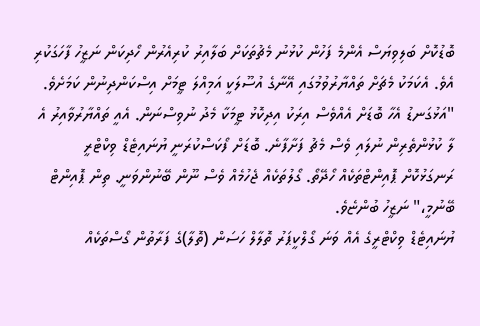ބޮޑުކޮށް ބަލިވިޔަސް އެންމެ ފަހުން ކުޅުނު މެޗުތަކަށް ބަލާއިރު ކުރިއެރުން ހޯދިކަން ނަޒީހު ފާހަގަކުރި އެވެ. އެކަމަކު މެޗަށް ތައްޔާރުވުމުގައި އޭނާގެ އުސޫލަކީ އަމިއްލަ ޓީމަށް އިސްކަންދިނުން ކަމަށެވެ.
"އަޅުގަނޑު އެހާ ބޮޑަށް އެއްވެސް އިރަކު އިދިކޮޅު ޓީމަކާ މެދު ނުވިސްނަން. އެއީ ތައްޔާރުވާއިރު އެ ލާ ކުޅުންތެރިން ނުލައި ވެސް މެޗު ފަށާފާނެ. ބޮޑަށް ފޯކަސްކުރަނީ ޔުނައިޓެޑް ވިކްޓްރީ ރަނގަޅުކޮށް ޕޮއިންޓްތަކެއް ހޯދޭތޯ. ގޯލުތަކެއް ޖެހުމެއް ވެސް ނޫން ބޭނުންވަނީ. ތިން ޕޮއިންޓް ބޭނުމީ،" ނަޒީހު ބުންޏެވެ.
ޔުނައިޓެޑް ވިކްޓްރީގެ އެއް ވަނަ ގޯލްކީޕަރު ތޮލާލް ހަސަން (ތޮލާ)ގެ ފަރާތުން ގޯސްތަކެއް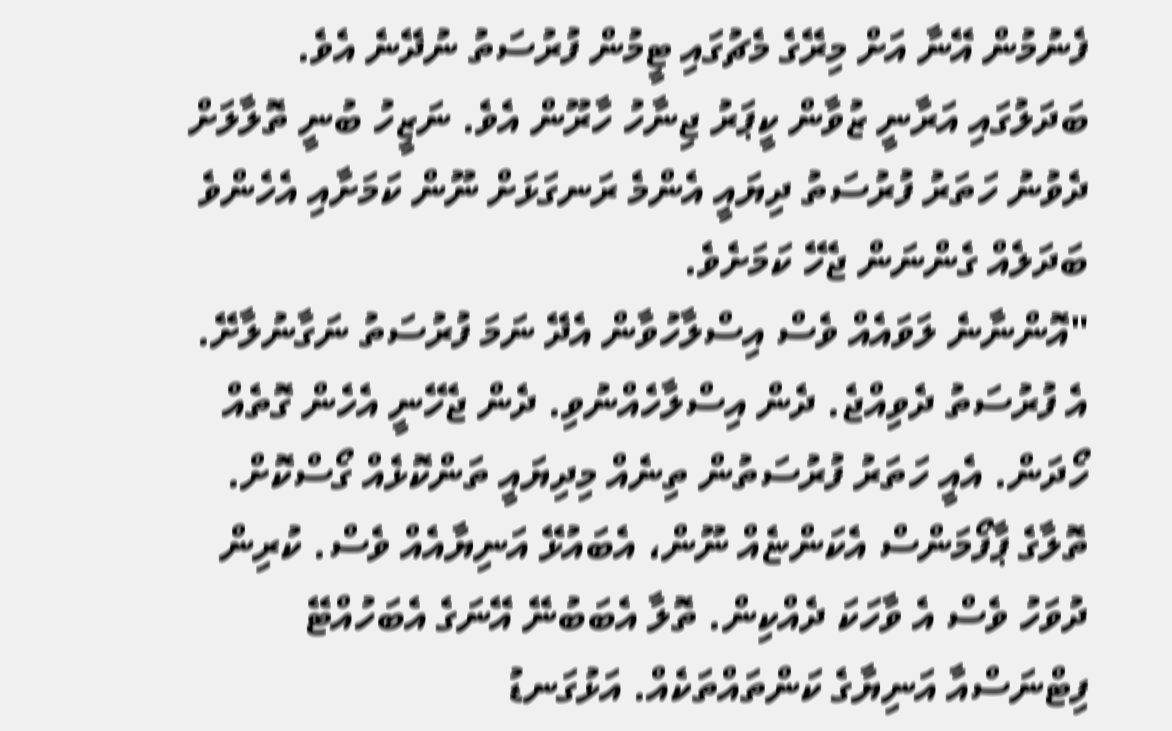ފެނުމުން އޭނާ އަށް މިރޭގެ މެޗުގައި ޓީމުން ފުރުސަތު ނުދޭނެ އެވެ. ބަދަލުގައި އަރާނީ ޒުވާން ކީޕަރު ޖިނާހު ހާރޫން އެވެ. ނަޒީހު ބުނީ ތޮލާލަށް ދެވުނު ހަތަރު ފުރުސަތު ދިޔައީ އެންމެ ރަނގަޅަށް ނޫން ކަމަށާއި އެހެންވެ ބަދަލެއް ގެންނަން ޖެހޭ ކަމަށެވެ.
"އޮންނާނެ ލަވައެއް ވެސް އިސްލާހުވާން އެދޭ ނަމަ ފުރުސަތު ނަގާނުލާށޭ. އެ ފުރުސަތު ދެވިއްޖެ. ދެން އިސްލާހެއްނުވި. ދެން ޖެހޭނީ އެހެން ގޮތެއް ހޯދަން. އެއީ ހަތަރު ފުރުސަތުން ތިނެއް މިދިޔައީ ތަންކޮޅެއް ގޯސްކޮށް. ތޮލާގެ ޕާފޯމަންސް އެކަންޏެއް ނޫން، އެބައުޅޭ އަނިޔާއެއް ވެސް. ކުރިން ދުވަހު ވެސް އެ ވާހަކަ ދެއްކިން. ތޮލާ އެބަބުނޭ އޭނަގެ އެބަހުއްޓޭ ފިޓްނަސްއާ އަނިޔާގެ ކަންތައްތަކެއް. އަޅުގަނޑު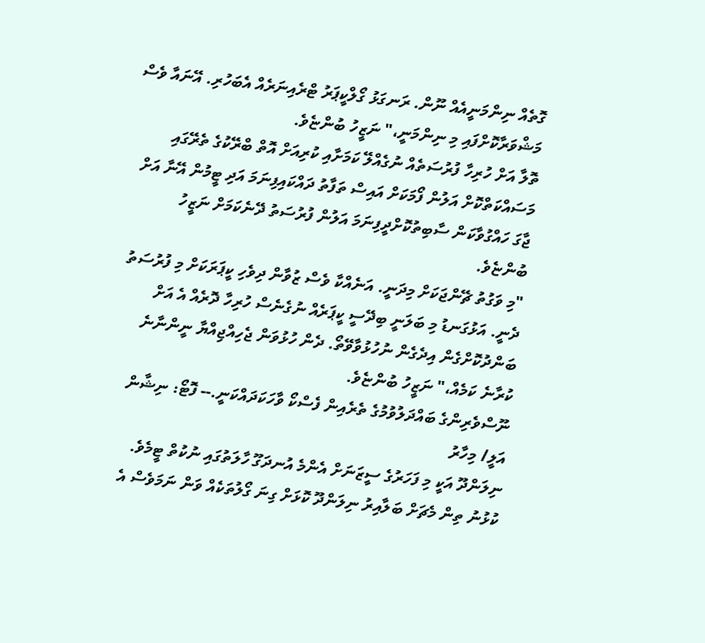ގޮތެއް ނިންމަނީއެއް ނޫން. ރަނގަޅު ގޯލްކީޕަރު ޓްރެއިނަރެއް އެބަހުރި. އޭނައާ ވެސް މަޝްވަރާކޮށްފައި މި ނިންމަނީ،" ނަޒީހު ބުންޏެވެ.
ތޮލާ އަށް ހުރިހާ ފުރުސަތެއް ނުގެއްލޭ ކަމަށާއި ކުރިއަށް އޮތް ބްރޭކުގެ ތެރޭގައި މަސައްކަތްކޮށް އަލުން ފޯމަކަށް އައިސް ތަފާތު ދައްކައިފިނަމަ އަދި ޓީމުން އޭނާ އަށް ޖާގަ ހައްގުވާކަން ސާބިތުކޮށްދީފިނަމަ އަލުން ފުރުސަތު ދޭނެކަމަށް ނަޒީހު ބުންޏެވެ.
"މި ވަގުތު ޗޭންޖަކަށް މިދަނީ. އަނެއްކާ ވެސް ޒުވާން ދިވެހި ކީޕަރަކަށް މި ފުރުސަތު ދެނީ. އަޅުގަނޑު މި ބަލަނީ ބިދޭސީ ކީޕަރެއް ނުގެނެސް ހުރިހާ ދޮރެއް އެ އަށް ބަންދުކޮށްގެން އިދެގެން ނުހުޅުވާވޭތޯ. ދެން ހުޅުވަން ޖެހިއްޖިއްޔާ ނީންނާނެ ކުރާނެ ކަމެއް،" ނަޒީހު ބުންޏެވެ.
ނޫސްވެރިންގެ ބައްދަލުވުމުގެ ތެރެއިން ފެސްކޯ ވާހަކަދައްކަނީ.-- ފޮޓޯ: ނިޝާން އަލީ/ މިހާރު
ނިލަންދޫ އަކީ މި ފަހަރުގެ ސީޒަނަށް އެންމެ އުނދަގޫ ހާލަތުގައި ނުކުތް ޓީމެވެ. ކުޅުނު ތިން މެޗަށް ބަލާއިރު ނިލަންދޫ ކޮޅަށް ގިނަ ގޯލުތަކެއް ވަން ނަމަވެސް އެ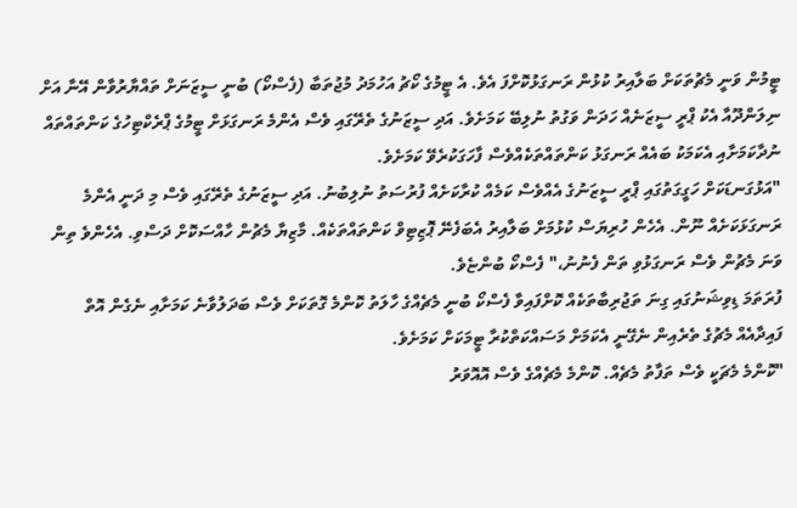ޓީމުން ވަނީ މެޗުތަކަށް ބަލާއިރު ކުޅުން ރަނގަޅުކޮށްފަ އެވެ. އެ ޓީމުގެ ކޯޗު އަހުމަދު މުޖުތަބާ (ފެސްކޯ) ބުނީ ސީޒަނަށް ތައްޔާރުވާން އޭނާ އަށް ނިލަންދޫއާ އެކު ޕްރީ ސީޒަނެއް ހަދަން ވަގުތު ނުލިބޭ ކަމަށެވެ. އަދި ސީޒަނުގެ ތެރޭގައި ވެސް އެންމެ ރަނގަޅަށް ޓީމުގެ ޕްރެކްޓިހުގެ ކަންތައްތައް ނުދާކަމަށާއި އެކަމަކު ބައެއް ރަނގަޅު ކަންތައްތަކެއްވެސް ފާހަގަކުރެވޭ ކަމަށެވެ.
"އަޅުގަނޑަކަށް ހަގީގަތުގައި ޕްރީ ސީޒަނުގެ އެއްވެސް ކަމެއް ކުރާކަށެއް ފުރުސަތު ނުލިބުނު. އަދި ސީޒަނުގެ ތެރޭގައި ވެސް މި ދަނީ އެންމެ ރަނގަޅަކަށެއް ނޫން. އެހެން ހުރިޔަސް ކުޅުމަށް ބަލާއިރު އެބަފެނޭ ޕޮޒިޓިވް ކަންތައްތަކެއް. މާޒިޔާ މެޗުން ހާއްސަކޮށް ދަސްވި. އެހެންވެ ތިން ވަނަ މެޗުން ވެސް ރަނގަޅުވި ތަން ފެނުނު،" ފެސްކޯ ބުންޏެވެ.
ފުރަތަމަ ޑިވިޝަނުގައި ގިނަ ތަޖުރިބާތަކެއް ކޮށްފައިވާ ފެސްކޯ ބުނީ މެޗެއްގެ ހާލަތު ކޮންމެ ގޮތަކަށް ވެސް ބަދަލުވާނެ ކަމަށާއި ނެގެން އޮތް ފައިދާއެއް މެޗުގެ ތެރެއިން ނެގޭނީ އެކަމަށް މަސައްކަތްކުރާ ޓީމަކަށް ކަމަށެވެ.
"ކޮންމެ މެޗަކީ ވެސް ތަފާތު މެޗެއް. ކޮންމެ މެޗެއްގެ ވެސް އޮއޮވަރު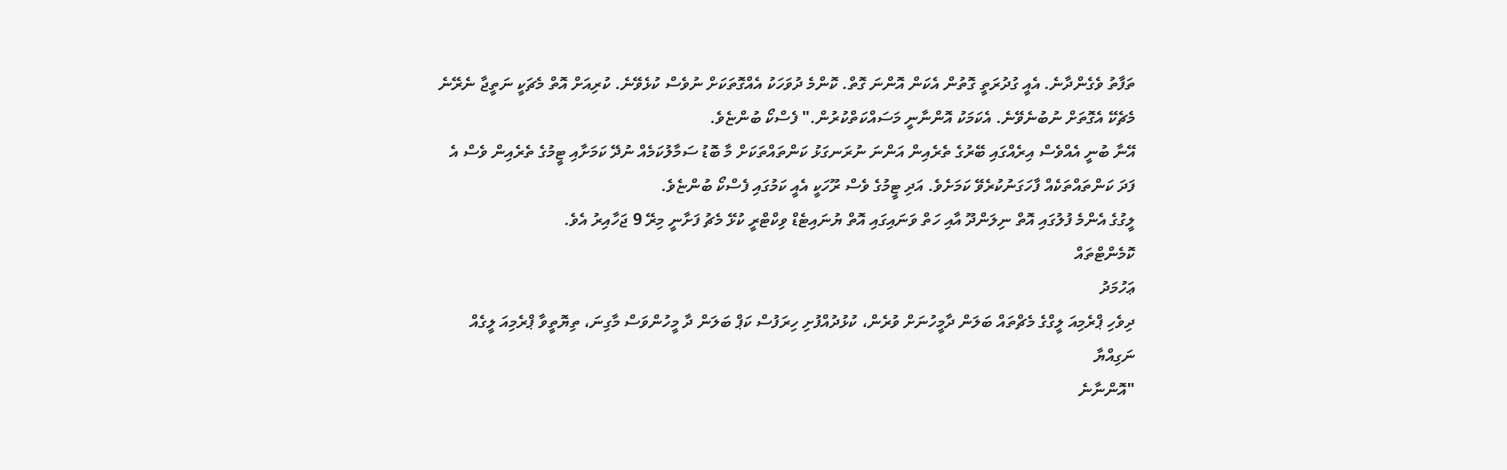ތަފާތު ވެގެންދާނެ. އެއީ ގުދުރަތީ ގޮތުން އެކަން އޮންނަ ގޮތް. ކޮންމެ ދުވަހަކު އެއްގޮތަކަށް ނުވެސް ކުޅެވޭނެ. ކުރިއަށް އޮތް މެޗަކީ ނަތީޖާ ނެރޭނެ މެޗެކޭ އެގޮތަށް ނުބުނެވޭނެ. އެކަމަކު އޮންނާނީ މަސައްކަތްކުރުން." ފެސްކޯ ބުންޏެވެ.
އޭނާ ބުނީ އެއްވެސް އިރެއްގައި ބޭރުގެ ތެރެއިން އަންނަ ނުރަނގަޅު ކަންތައްތަކަށް މާ ބޮޑު ސަމާލުކަމެއް ނުދޭ ކަމަށާއި ޓީމުގެ ތެރެއިން ވެސް އެ ފަދަ ކަންތައްތަކެއް ފާހަގަނުކުރެވޭ ކަމަށެވެ. އަދި ޓީމުގެ ވެސް ރޫހަކީ އެއީ ކަމުގައި ފެސްކޯ ބުންޏެވެ.
ލީގުގެ އެންމެ ފުލުގައި އޮތް ނިލަންދޫ އާއި ހަތް ވަނައިގައި އޮތް ޔުނައިޓެޑް ވިކްޓްރީ ކުޅޭ މެޗު ފަށާނީ މިރޭ 9 ޖަހާއިރު އެވެ.
ކޮމެންޓްތައް
ޢަހުމަދު
ދިވެހި ޕްރެމިއަ ލީގްގެ މެޗްތައް ބަލަން ދާމީހުނަށް ވުރެން، ކުޅުދުއްފުށި ހިރަފުސް ކަޕް ބަލަން ދާ މީހުންވަސް މާގިނަ، ތިޔޮތީވާ ޕްރެމިއަ ލީގެއް
ނަގިއްޔާ
"އޮންނާނެ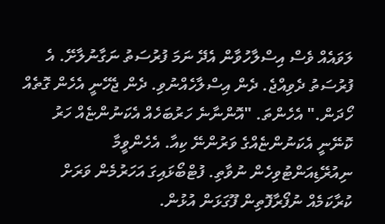ލަވައެއް ވެސް އިސްލާހުވާން އެދޭ ނަމަ ފުރުސަތު ނަގާނުލާށޭ. އެ ފުރުސަތު ދެވިއްޖެ. ދެން އިސްލާހެއްނުވި. ދެން ޖެހޭނީ އެހެން ގޮތެއް ހޯދަން." އެހެންތަ. "އޮންނާނެ ހަރުބަހެއް އެކަނުންޏެއް ހަރު ކޮނޭނީ އެކަނުންޏެއްގެ ވަރުންނޭ ކިއާ. އެހެންވީމާ ނިއުރޭޑިއަންޓުވިހެން ނުވާތި. ފުޓްބޯޅައިގަ އަހަރުމެން ވަރަށް ކުރާކަމެއް ނުފޯރާފޮތިން ފޫގަޅަން އުޅުން.